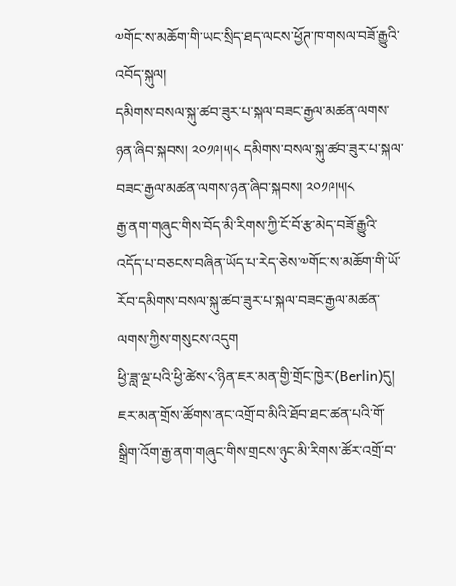༧གོང་ས་མཆོག་གི་ཡང་སྲིད་ཐད་ལངས་ཕྱོཊ་ཁ་གསལ་བཟོ་རྒྱུའི་འབོད་སྐུལ།
དམིགས་བསལ་སྐུ་ཚབ་ཟུར་པ་སྐལ་བཟང་རྒྱལ་མཚན་ལགས་ཉན་ཞིབ་སྐབས། ༢༠༡༩།༥།༨ དམིགས་བསལ་སྐུ་ཚབ་ཟུར་པ་སྐལ་བཟང་རྒྱལ་མཚན་ལགས་ཉན་ཞིབ་སྐབས། ༢༠༡༩།༥།༨
རྒྱ་ནག་གཞུང་གིས་བོད་མི་རིགས་ཀྱི་ངོ་བོ་རྩ་མེད་བཟོ་རྒྱུའི་འདོད་པ་བཅངས་བཞིན་ཡོད་པ་རེད་ཅེས་༧གོང་ས་མཆོག་གི་ཡོ་རོབ་དམིགས་བསལ་སྐུ་ཚབ་ཟུར་པ་སྐལ་བཟང་རྒྱལ་མཚན་ལགས་ཀྱིས་གསུངས་འདུག
ཕྱི་ཟླ་ལྔ་པའི་ཕྱི་ཚེས་༨་ཉིན་ཇར་མན་གྱི་གྲོང་ཁྱེར་(Berlin)དུ། ཇར་མན་གྲོས་ཚོགས་ནང་འགྲོ་བ་མིའི་ཐོབ་ཐང་ཚན་པའི་གོ་སྒྲིག་འོག་རྒྱ་ནག་གཞུང་གིས་གྲངས་ཉུང་མི་རིགས་ཚོར་འགྲོ་བ་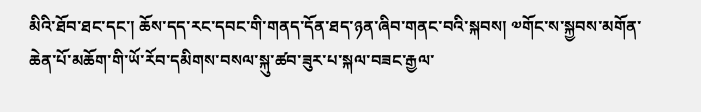མིའི་ཐོབ་ཐང་དང་། ཆོས་དད་རང་དབང་གི་གནད་དོན་ཐད་ཉན་ཞིབ་གནང་བའི་སྐབས། ༧གོང་ས་སྐྱབས་མགོན་ཆེན་པོ་མཆོག་གི་ཡོ་རོབ་དམིགས་བསལ་སྐུ་ཚབ་ཟུར་པ་སྐལ་བཟང་རྒྱལ་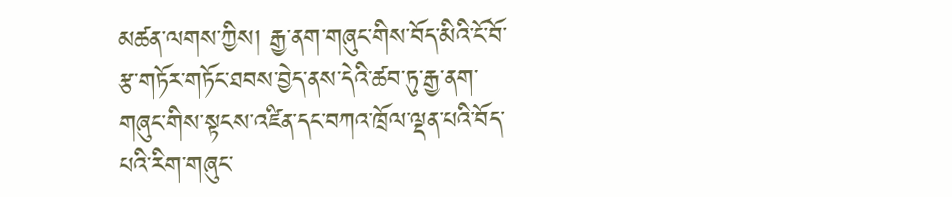མཚན་ལགས་ཀྱིས། རྒྱ་ནག་གཞུང་གིས་བོད་མིའི་ངོ་བོ་རྩ་གཏོར་གཏོང་ཐབས་བྱེད་ནས་དེའི་ཚབ་ཏུ་རྒྱ་ནག་གཞུང་གིས་སྟངས་འཛིན་དང་བཀའ་ཁྲོལ་ལྡན་པའི་བོད་པའི་རིག་གཞུང་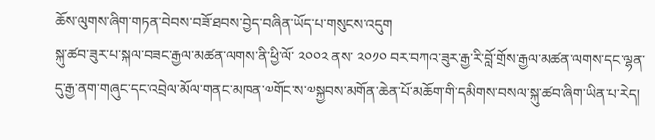ཆོས་ལུགས་ཞིག་གཏན་བེབས་བཟོ་ཐབས་བྱེད་བཞིན་ཡོད་པ་གསུངས་འདུག
སྐུ་ཚབ་ཟུར་པ་སྐལ་བཟང་རྒྱལ་མཚན་ལགས་ནི་ཕྱི་ལོ་ ༢༠༠༢ ནས་ ༢༠༡༠ བར་བཀའ་ཟུར་རྒྱ་རི་བློ་གྲོས་རྒྱལ་མཚན་ལགས་དང་ལྷན་དུ་རྒྱ་ནག་གཞུང་དང་འབྲེལ་མོལ་གནང་མཁན་༧གོང་ས་༧སྐྱབས་མགོན་ཆེན་པོ་མཆོག་གི་དམིགས་བསལ་སྐུ་ཚབ་ཞིག་ཡིན་པ་རེད།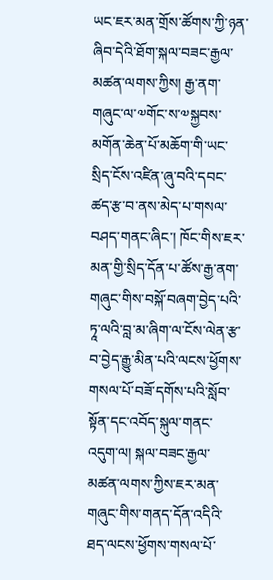ཡང་ཇར་མན་གྲོས་ཚོགས་ཀྱི་ཉན་ཞིབ་དེའི་ཐོག་སྐལ་བཟང་རྒྱལ་མཚན་ལགས་ཀྱིས། རྒྱ་ནག་གཞུང་ལ་༧གོང་ས་༧སྐྱབས་མགོན་ཆེན་པོ་མཆོག་གི་ཡང་སྲིད་ངོས་འཛིན་ཞུ་བའི་དབང་ཚད་རྩ་བ་ནས་མེད་པ་གསལ་བཤད་གནང་ཞིང་། ཁོང་གིས་ཇར་མན་གྱི་སྲིད་དོན་པ་ཚོས་རྒྱ་ནག་གཞུང་གིས་བསྐོ་བཞག་བྱེད་པའི་ཏཱ་ལའི་བླ་མ་ཞིག་ལ་ངོས་ལེན་རྩ་བ་བྱེད་རྒྱུ་མིན་པའི་ལངས་ཕྱོགས་གསལ་པོ་བཟོ་དགོས་པའི་སློབ་སྟོན་དང་འབོད་སྐུལ་གནང་འདུག་ལ། སྐལ་བཟང་རྒྱལ་མཚན་ལགས་ཀྱིས་ཇར་མན་གཞུང་གིས་གནད་དོན་འདིའི་ཐད་ལངས་ཕྱོགས་གསལ་པོ་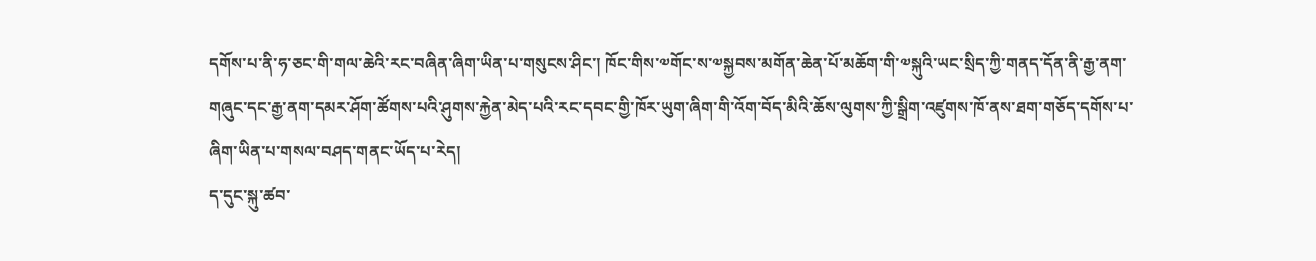དགོས་པ་ནི་ཧ་ཅང་གི་གལ་ཆེའི་རང་བཞིན་ཞིག་ཡིན་པ་གསུངས་ཤིང་། ཁོང་གིས་༧གོང་ས་༧སྐྱབས་མགོན་ཆེན་པོ་མཆོག་གི་༧སྐུའི་ཡང་སྲིད་ཀྱི་གནད་དོན་ནི་རྒྱ་ནག་གཞུང་དང་རྒྱ་ནག་དམར་ཤོག་ཚོགས་པའི་ཤུགས་རྐྱེན་མེད་པའི་རང་དབང་གྱི་ཁོར་ཡུག་ཞིག་གི་འོག་བོད་མིའི་ཆོས་ལུགས་ཀྱི་སྒྲིག་འཛུགས་ཁོ་ནས་ཐག་གཅོད་དགོས་པ་ཞིག་ཡིན་པ་གསལ་བཤད་གནང་ཡོད་པ་རེད།
ད་དུང་སྐུ་ཚབ་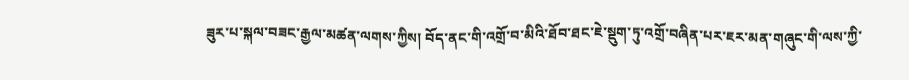ཟུར་པ་སྐལ་བཟང་རྒྱལ་མཚན་ལགས་ཀྱིས། བོད་ནང་གི་འགྲོ་བ་མིའི་ཐོབ་ཐང་ཇེ་སྡུག་ཏུ་འགྲོ་བཞིན་པར་ཇར་མན་གཞུང་གི་ལས་ཀྱི་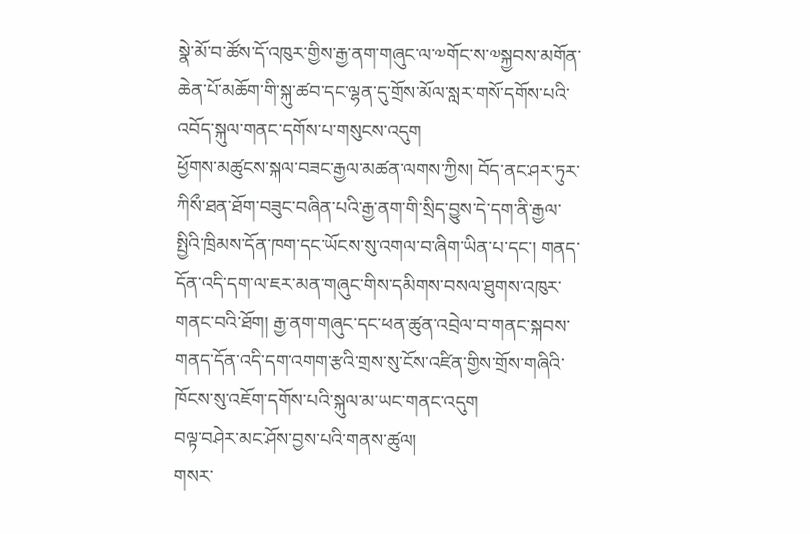སྣེ་མོ་བ་ཚོས་དོ་འཁུར་གྱིས་རྒྱ་ནག་གཞུང་ལ་༧གོང་ས་༧སྐྱབས་མགོན་ཆེན་པོ་མཆོག་གི་སྐུ་ཚབ་དང་ལྷན་དུ་གྲོས་མོལ་སླར་གསོ་དགོས་པའི་འབོད་སྐུལ་གནང་དགོས་པ་གསུངས་འདུག
ཕྱོགས་མཚུངས་སྐལ་བཟང་རྒྱལ་མཚན་ལགས་ཀྱིས། བོད་ནང་ཤར་ཏུར་ཀིསྀ་ཐན་ཐོག་བཟུང་བཞིན་པའི་རྒྱ་ནག་གི་སྲིད་བྱུས་དེ་དག་ནི་རྒྱལ་སྤྱིའི་ཁྲིམས་དོན་ཁག་དང་ཡོངས་སུ་འགལ་བ་ཞིག་ཡིན་པ་དང་། གནད་དོན་འདི་དག་ལ་ཇར་མན་གཞུང་གིས་དམིགས་བསལ་ཐུགས་འཁུར་གནང་བའི་ཐོག། རྒྱ་ནག་གཞུང་དང་ཕན་ཚུན་འབྲེལ་བ་གནང་སྐབས་གནད་དོན་འདི་དག་འགག་རྩའི་གྲས་སུ་ངོས་འཛིན་གྱིས་གྲོས་གཞིའི་ཁོངས་སུ་འཇོག་དགོས་པའི་སྐུལ་མ་ཡང་གནང་འདུག
བལྟ་བཤེར་མང་ཤོས་བྱས་པའི་གནས་ཚུལ།
གསར་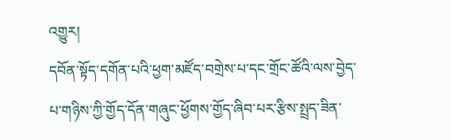འགྱུར།
དབོན་སྟོད་དགོན་པའི་ཕྱག་མཛོད་བགྲེས་པ་དང་གྲོང་ཚོའི་ལས་བྱེད་པ་གཉིས་ཀྱི་གྱོད་དོན་གཞུང་ཕྱོགས་གྱོད་ཞིབ་པར་རྩིས་སྤྲད་ཟིན་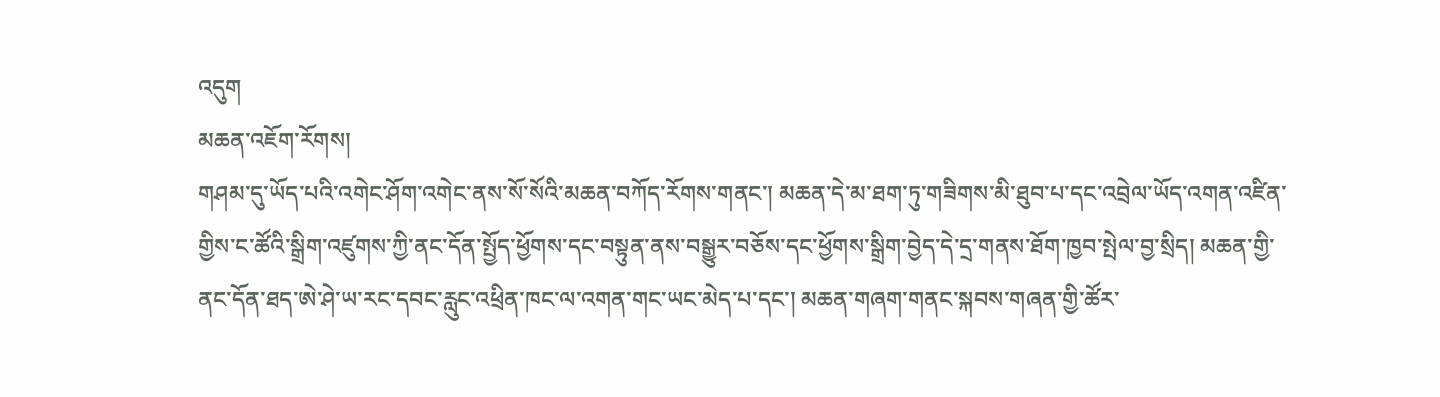འདུག
མཆན་འཇོག་རོགས།
གཤམ་དུ་ཡོད་པའི་འགེང་ཤོག་འགེང་ནས་སོ་སོའི་མཆན་བཀོད་རོགས་གནང་། མཆན་དེ་མ་ཐག་ཏུ་གཟིགས་མི་ཐུབ་པ་དང་འབྲེལ་ཡོད་འགན་འཛིན་གྱིས་ང་ཚོའི་སྒྲིག་འཛུགས་ཀྱི་ནང་དོན་སྤྱོད་ཕྱོགས་དང་བསྟུན་ནས་བསྒྱུར་བཅོས་དང་ཕྱོགས་སྒྲིག་བྱེད་དེ་དྲ་གནས་ཐོག་ཁྱབ་སྤེལ་བྱ་སྲིད། མཆན་གྱི་ནང་དོན་ཐད་ཨེ་ཤེ་ཡ་རང་དབང་རླུང་འཕྲིན་ཁང་ལ་འགན་གང་ཡང་མེད་པ་དང་། མཆན་གཞག་གནང་སྐབས་གཞན་གྱི་ཚོར་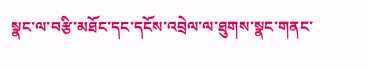སྣང་ལ་བརྩི་མཐོང་དང་དངོས་འབྲེལ་ལ་ཐུགས་སྣང་གནང་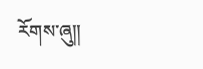རོགས་ཞུ༎